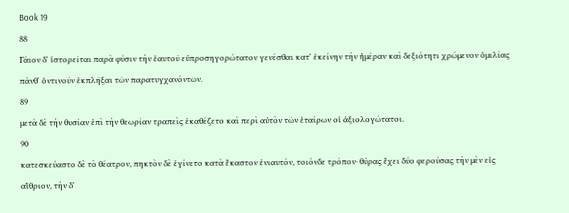Book 19
88
Γάιον δʼ ἱστορεῖται παρὰ φύσιν τὴν ἑαυτοῦ εὐπροσηγορώτατον γενέσθαι κατʼ ἐκείνην τὴν ἡμέραν καὶ δεξιότητι χρώμενον ὁμιλίας πάνθʼ ὁντινοῦν ἐκπλῆξαι τῶν παρατυγχανόντων.
89
μετὰ δὲ τὴν θυσίαν ἐπὶ τὴν θεωρίαν τραπεὶς ἐκαθέζετο καὶ περὶ αὐτὸν τῶν ἑταίρων οἱ ἀξιολογώτατοι.
90
κατεσκεύαστο δὲ τὸ θέατρον, πηκτὸν δὲ ἐγίνετο κατὰ ἕκαστον ἐνιαυτόν, τοιόνδε τρόπον· θύρας ἔχει δύο φερούσας τὴν μὲν εἰς αἴθριον, τὴν δʼ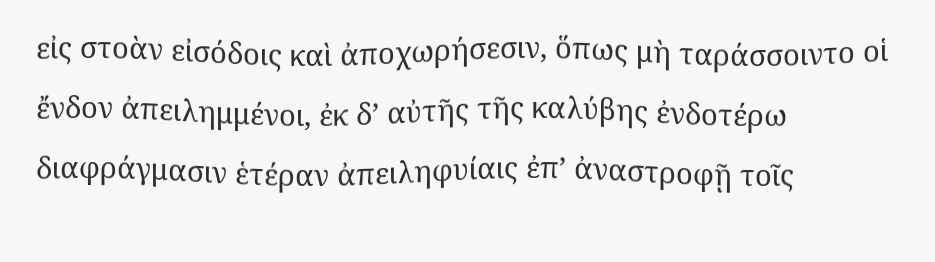εἰς στοὰν εἰσόδοις καὶ ἀποχωρήσεσιν, ὅπως μὴ ταράσσοιντο οἱ ἔνδον ἀπειλημμένοι, ἐκ δʼ αὐτῆς τῆς καλύβης ἐνδοτέρω διαφράγμασιν ἑτέραν ἀπειληφυίαις ἐπʼ ἀναστροφῇ τοῖς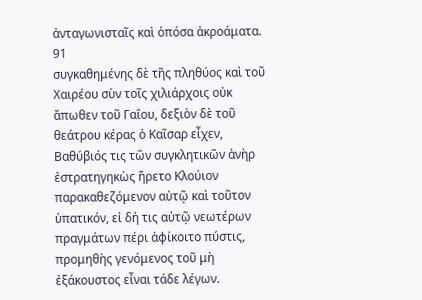ἀνταγωνισταῖς καὶ ὁπόσα ἀκροάματα.
91
συγκαθημένης δὲ τῆς πληθύος καὶ τοῦ Χαιρέου σὺν τοῖς χιλιάρχοις οὐκ ἄπωθεν τοῦ Γαΐου, δεξιὸν δὲ τοῦ θεάτρου κέρας ὁ Καῖσαρ εἶχεν, Βαθύβιός τις τῶν συγκλητικῶν ἀνὴρ ἐστρατηγηκὼς ἤρετο Κλούιον παρακαθεζόμενον αὐτῷ καὶ τοῦτον ὑπατικόν, εἰ δή τις αὐτῷ νεωτέρων πραγμάτων πέρι ἀφίκοιτο πύστις, προμηθὴς γενόμενος τοῦ μὴ ἐξάκουστος εἶναι τάδε λέγων.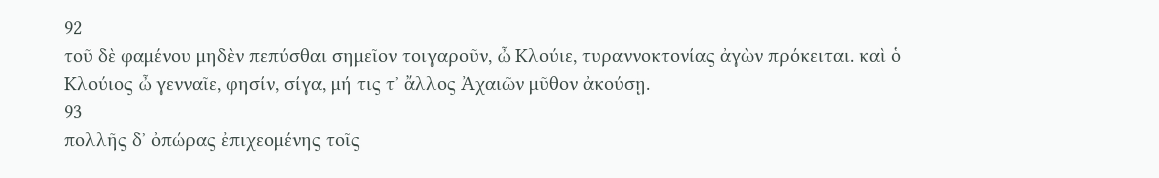92
τοῦ δὲ φαμένου μηδὲν πεπύσθαι σημεῖον τοιγαροῦν, ὦ Κλούιε, τυραννοκτονίας ἀγὼν πρόκειται. καὶ ὁ Κλούιος ὦ γενναῖε, φησίν, σίγα, μή τις τʼ ἄλλος Ἀχαιῶν μῦθον ἀκούσῃ.
93
πολλῆς δʼ ὀπώρας ἐπιχεομένης τοῖς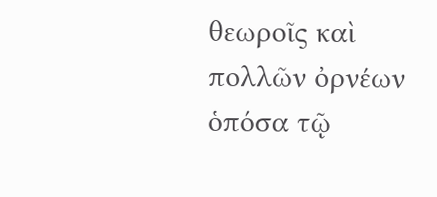θεωροῖς καὶ πολλῶν ὀρνέων ὁπόσα τῷ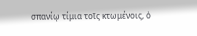σπανίῳ τίμια τοῖς κτωμένοις, ὁ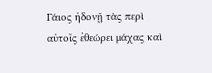Γάιος ἡδονῇ τὰς περὶ αὐτοῖς ἐθεώρει μάχας καὶ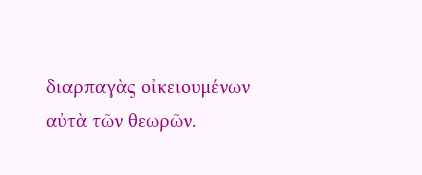διαρπαγὰς οἰκειουμένων αὐτὰ τῶν θεωρῶν.